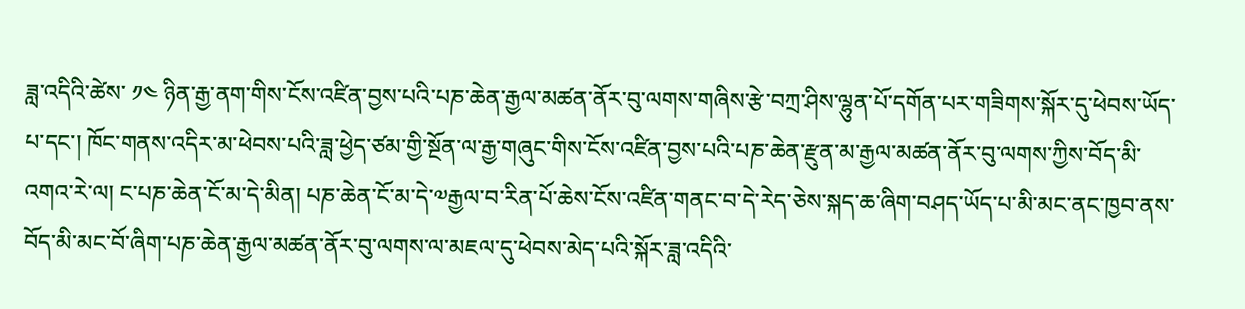ཟླ་འདིའི་ཚེས་ ༡༤ ཉིན་རྒྱ་ནག་གིས་ངོས་འཛིན་བྱས་པའི་པཎ་ཆེན་རྒྱལ་མཚན་ནོར་བུ་ལགས་གཞིས་རྩེ་བཀྲ་ཤིས་ལྷུན་པོ་དགོན་པར་གཟིགས་སྐོར་དུ་ཕེབས་ཡོད་པ་དང་། ཁོང་གནས་འདིར་མ་ཕེབས་པའི་ཟླ་ཕྱེད་ཙམ་གྱི་སྔོན་ལ་རྒྱ་གཞུང་གིས་ངོས་འཛིན་བྱས་པའི་པཎ་ཆེན་རྫུན་མ་རྒྱལ་མཚན་ནོར་བུ་ལགས་ཀྱིས་བོད་མི་འགའ་རེ་ལ། ང་པཎ་ཆེན་ངོ་མ་དེ་མིན། པཎ་ཆེན་ངོ་མ་དེ་༧རྒྱལ་བ་རིན་པོ་ཆེས་ངོས་འཛིན་གནང་བ་དེ་རེད་ཅེས་སྐད་ཆ་ཞིག་བཤད་ཡོད་པ་མི་མང་ནང་ཁྱབ་ནས་བོད་མི་མང་བོ་ཞིག་པཎ་ཆེན་རྒྱལ་མཚན་ནོར་བུ་ལགས་ལ་མཇལ་དུ་ཕེབས་མེད་པའི་སྐོར་ཟླ་འདིའི་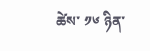ཚེས་ ༡༦ ཉིན་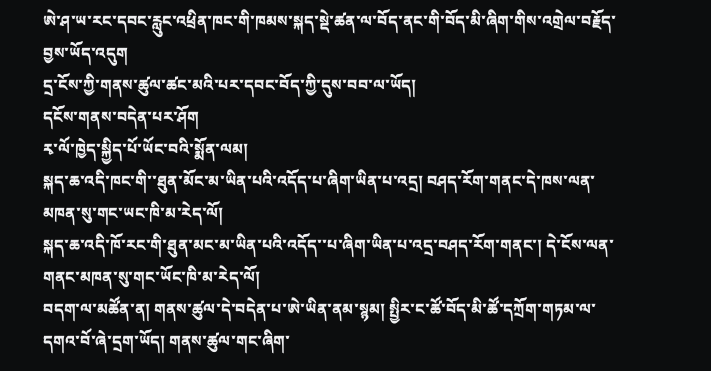ཨེ་ཤ་ཡ་རང་དབང་རླུང་འཕྲིན་ཁང་གི་ཁམས་སྐད་སྡེ་ཚན་ལ་བོད་ནང་གི་བོད་མི་ཞིག་གིས་འགྲེལ་བརྗོད་བྱས་ཡོད་འདུག
དྲ་ངོས་ཀྱི་གནས་ཚུལ་ཚང་མའི་པར་དབང་བོད་ཀྱི་དུས་བབ་ལ་ཡོད།
དངོས་གནས་བདེན་པར་ཤོག
རྭ་ལོ་ཁྱེད་སྐྱིད་པོ་ཡོང་བའི་སྨོན་ལམ།
སྐད་ཆ་འདི་ཁང་གི་་ཐུན་མོང་མ་ཡིན་པའི་འདོད་པ་ཞིག་ཡིན་པ་འདྲ། བཤད་རོག་གནང་དེ་ཁས་ལན་མཁན་སུ་གང་ཡང་ཁི་མ་རེད་ལོ།
སྐད་ཆ་འདི་ཁོ་རང་གི་ཐུན་མང་མ་ཡིན་པའི་འདོད་་པ་ཞིག་ཡིན་པ་འདྲ་བཤད་རོག་གནང་། དེ་ངོས་ལན་གནང་མཁན་སུ་གང་ཡོང་ཁི་མ་རེད་ལོ།
བདག་ལ་མཚོན་ན། གནས་ཚུལ་དེ་བདེན་པ་ཨེ་ཡིན་ནམ་སྙམ། སྤྱིར་ང་ཚོ་བོད་མི་ཚོ་དཀྲོག་གཏམ་ལ་དགའ་བོ་ཞེ་དྲག་ཡོད། གནས་ཚུལ་གང་ཞིག་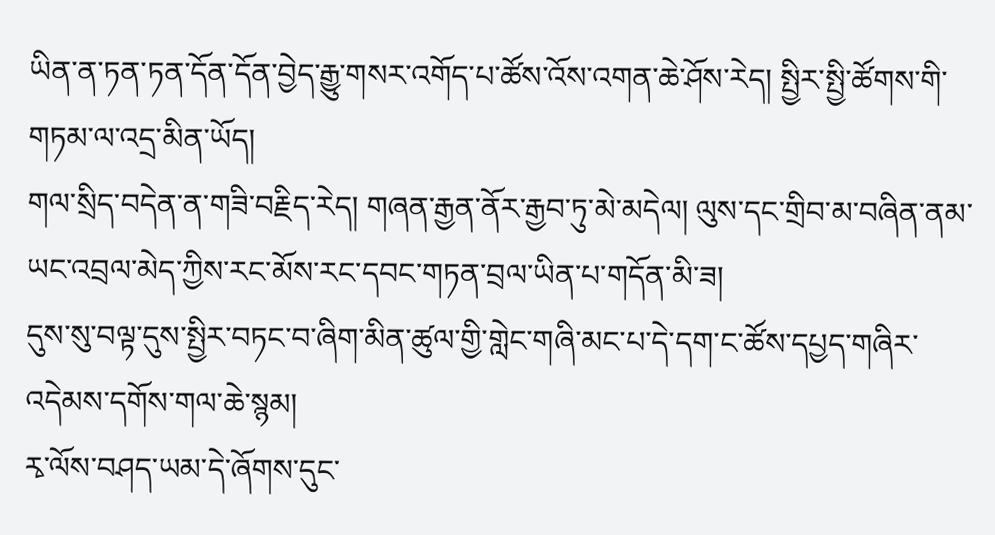ཡིན་ན་ཏན་ཏན་དོན་དོན་བྱེད་རྒྱུ་གསར་འགོད་པ་ཚོས་འོས་འགན་ཆེ་ཤོས་རེད། སྤྱིར་སྤྱི་ཚོགས་གི་གཏམ་ལ་འདྲ་མིན་ཡོད།
གལ་སྲིད་བདེན་ན་གཟི་བརྗིད་རེད། གཞན་རྒྱན་ནོར་རྒྱབ་ཏུ་མེ་མདེལ། ལུས་དང་གྲིབ་མ་བཞིན་ནམ་ཡང་འབྲལ་མེད་ཀྱིས་རང་མོས་རང་དབང་གཏན་བྲལ་ཡིན་པ་གདོན་མི་ཟ།
དུས་སུ་བལྟ་དུས་སྤྱིར་བཏང་བ་ཞིག་མིན་ཚུལ་གྱི་གླེང་གཞི་མང་པ་དེ་དག་ང་ཚོས་དཔྱད་གཞིར་འདེམས་དགོས་གལ་ཆེ་སྙམ།
རྭ་ལོས་བཤད་ཡམ་དེ་ཞོགས་དུང་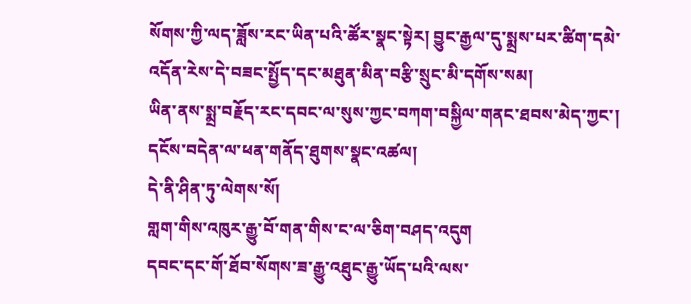སོགས་ཀྱི་ལད་ཟློས་རང་ཡིན་པའི་ཚོར་སྣང་སྟེར། བྱུང་རྒྱལ་དུ་སྨྲས་པར་ཚིག་དམེ་འདོན་རེས་དེ་བཟང་སྤྱོད་དང་མཐུན་མིན་བརྩི་སྲུང་མི་དགོས་སམ།
ཡིན་ནས་སྨྲ་བརྗོད་རང་དབང་ལ་སུས་ཀྱང་བཀག་བསྐྱིལ་གནང་ཐབས་མེད་ཀྱང་། དངོས་བདེན་ལ་ཕན་གནོད་ཐུགས་སྣང་འཚལ།
དེ་ནི་ཤིན་ཏུ་ལེགས་སོ།
གླག་གིས་འཁུར་རྒྱུ་བོ་གན་གིས་ང་ལ་ཅིག་བཤད་འདུག
དབང་དང་གོ་ཐོབ་སོགས་ཟ་རྒྱུ་འཐུང་རྒྱུ་ཡོད་པའི་ལས་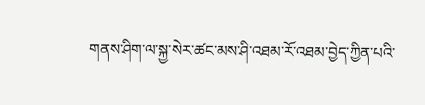གནས་ཤིག་ལ་སྐྱ་སེར་ཚང་མས་ཤི་འཐམ་རོ་འཐམ་བྱེད་ཀྱིན་པའི་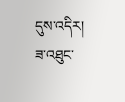དུས་འདིར། ཟ་འཐུང་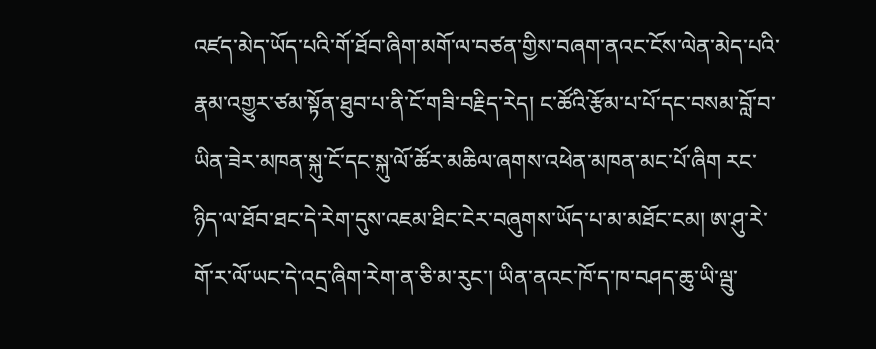འཛད་མེད་ཡོད་པའི་གོ་ཐོབ་ཞིག་མགོ་ལ་བཙན་གྱིས་བཞག་ནའང་ངོས་ལེན་མེད་པའི་རྣམ་འགྱུར་ཙམ་སྟོན་ཐུབ་པ་ནི་ངོ་གཟི་བརྗིད་རེད། ང་ཚོའི་རྩོམ་པ་པོ་དང་བསམ་བློ་བ་ཡིན་ཟེར་མཁན་སྐུ་ངོ་དང་སྐུ་ལོ་ཚོར་མཆིལ་ཞགས་འཕེན་མཁན་མང་པོ་ཞིག རང་ཉིད་ལ་ཐོབ་ཐང་དེ་རེག་དུས་འཇམ་ཐིང་ངེར་བཞུགས་ཡོད་པ་མ་མཐོང་ངམ། ཨ་ཤུ་རེ་གོ་ར་ལོ་ཡང་དེ་འདྲ་ཞིག་རེག་ན་ཅི་མ་རུང་། ཡིན་ནའང་ཁོ་ད་ཁ་བཤད་ཆུ་ཡི་ལྦུ་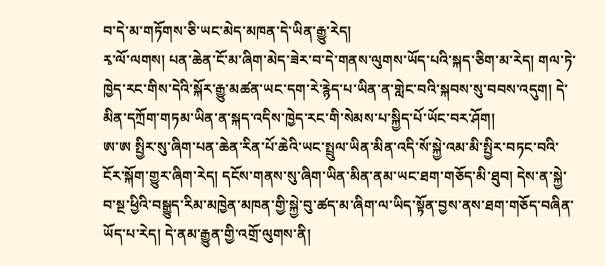བ་དེ་མ་གཏོགས་ཅི་ཡང་མེད་མཁན་དེ་ཡིན་རྒྱུ་རེད།
རྭ་ལོ་ལགས། པན་ཆེན་ངོ་མ་ཞིག་མེད་ཟེར་བ་དེ་གནས་ལུགས་ཡོད་པའི་སྐད་ཅིག་མ་རེད། གལ་ཏེ་ཁྱེད་རང་གིས་དེའི་སྐོར་རྒྱུ་མཚན་ཡང་དག་རེ་རྙེད་པ་ཡིན་ན་གླེང་བའི་སྐབས་སུ་བབས་འདུག། དེ་མིན་དཀྲོག་གཏམ་ཡིན་ན་སྐད་འདིས་ཁྱེད་རང་གི་སེམས་པ་སྐྱིད་པོ་ཡོང་བར་ཤོག།
ཨ་ཨ སྤྱིར་སུ་ཞིག་པན་ཆེན་རིན་པོ་ཆེའི་ཡང་སྤྲུལ་ཡིན་མིན་འདི་སོ་སྐྱེ་འམ་མི་སྤྱིར་བཏང་བའི་ངོར་སྐོག་གྱུར་ཞིག་རེད། དངོས་གནས་སུ་ཞིག་ཡིན་མིན་ནམ་ཡང་ཐག་གཅོད་མི་ཐུབ། དེས་ན་སྐྱེ་བ་སྔ་ཕྱིའི་བསྒྱུད་རིམ་མཁྱེན་མཁན་གྱི་སྐྱེ་བུ་ཚད་མ་ཞིག་ལ་ཡིད་སྟོན་བྱས་ནས་ཐག་གཅོད་བཞིན་ཡོད་པ་རེད། དེ་ནམ་རྒྱུན་གྱི་འགྲོ་ལུགས་ནི།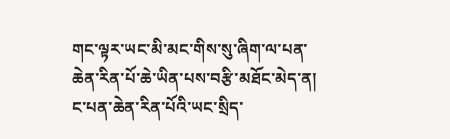གང་ལྟར་ཡང་མི་མང་གིས་སུ་ཞིག་ལ་པན་ཆེན་རིན་པོ་ཆེ་ཡིན་པས་བརྩི་མཐོང་མེད་ན། ང་པན་ཆེན་རིན་པོའི་ཡང་སྲིད་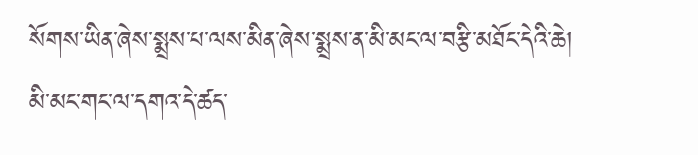སོགས་ཡིན་ཞེས་སྨྲས་པ་ལས་མིན་ཞེས་སྨྲས་ན་མི་མང་ལ་བརྩི་མཐོང་དེའི་ཆེ།
མི་མང་གང་ལ་དགའ་དེ་ཚད་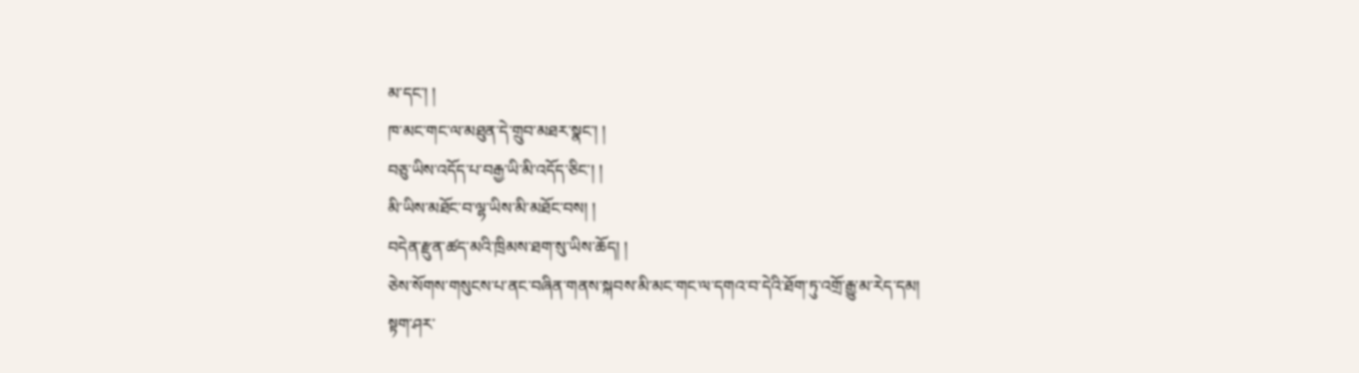མ་དང་། །
ཁ་མང་གང་ལ་མཐུན་དེ་གྲུབ་མཐར་སྣང་། །
བཅུ་ཡིས་འདོད་པ་བརྒྱ་ཡི་མི་འདོད་ཅིང་། །
མི་ཡིས་མཐོང་བ་ལྷ་ཡིས་མི་མཐོང་བས། །
བདེན་རྫུན་ཚད་མའི་ཁྲིམས་ཐག་སུ་ཡིས་ཆོད། །
ཅེས་སོགས་གསུངས་པ་ནང་བཞིན་གནས་སྐབས་མི་མང་གང་ལ་དགའ་བ་དེའི་ཐོག་ཏུ་འགྲོ་རྒྱུ་མ་རེད་དམ།
སྟག་ཤར་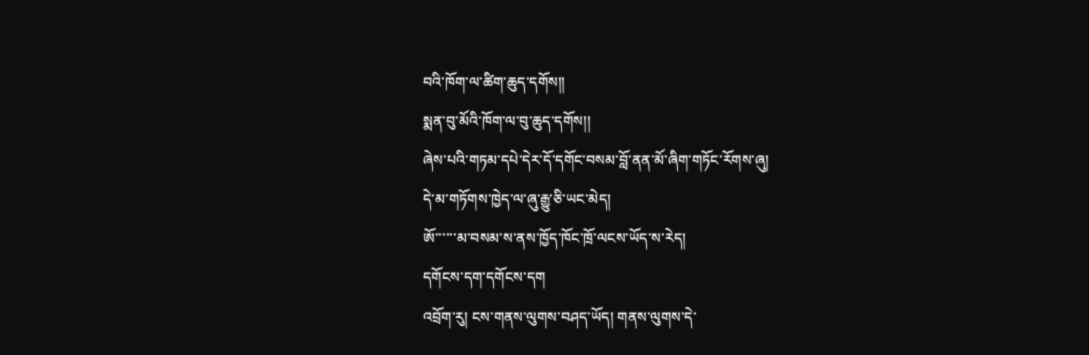བའི་ཁོག་ལ་ཚིག་ཆུད་དགོས།།
སྨན་བུ་མོའི་ཁོག་ལ་བུ་ཆུད་དགོས།།
ཞེས་པའི་གཏམ་དཔེ་དེར་དོ་དགོང་བསམ་བློ་ནན་མོ་ཞིག་གཏོང་རོགས་ཞུ།
དེ་མ་གཏོགས་ཁྱེད་ལ་ཞུ་རྒྱུ་ཅི་ཡང་མེད།
ཨོ་་་་་་མ་བསམ་ས་ནས་ཁྱོད་ཁོང་ཁྲོ་ལངས་ཡོད་ས་རེད།
དགོངས་དག་དགོངས་དག
འབྲོག་རུ། ངས་གནས་ལུགས་བཤད་ཡོད། གནས་ལུགས་དེ་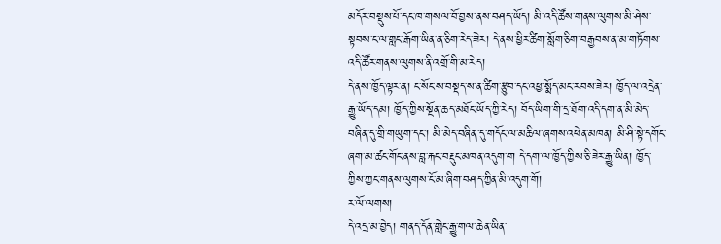མདོར་བསྡུས་པོ་དང་ཁ་གསལ་བོ་བྱས་ནས་བཤད་ཡོད། མི་འདི་ཚོས་གནས་ལུགས་མི་ཤེས་སྟབས་ང་ལ་གླང་རྒོག་ཡིན་ན་ཅིག་རེད་ཟེར། དེ་ནས་ཕྱིར་ཚིག་སློག་ཅིག་བརྒྱབས་ན་མ་གཏོགས་འདི་ཚོར་གནས་ལུགས་ནི་འགྲོ་གི་མ་རེད།
དེ་ནས་ཁྱོད་ལྟར་ན། ང་སོང་ས་བསྡད་ས་ན་ཚིག་རྩུབ་དང་འཕྱ་སྨོད་མང་རབས་ཟེར། ཁྱོད་ལ་འདྲེན་རྒྱུ་ཡོད་དམ། ཁྱོད་ཀྱིས་སྔོན་ཆད་མཐོང་ཡོད་ཀྱི་རེད། བོད་ཡིག་གི་དྲ་ཐོག་འདི་དག་ན་མི་མེད་བཞིན་དུ་གྲི་གཡུག་དང་། མི་མེད་བཞིན་དུ་གདོང་ལ་མཆིལ་ཞགས་འཕེན་མཁན། མི་ཤི་སྟེ་དགོང་ཞག་མ་ཚང་གོང་ནས་བླ་རྐང་བརྡུང་མཁན་འདུག་ག དེ་དག་ལ་ཁྱོད་ཀྱིས་ཅི་ཟེར་རྒྱུ་ཡིན། ཁྱོད་ཀྱིས་ཀྱང་གནས་ལུགས་ངོ་མ་ཞིག་བཤད་ཀྱིན་མི་འདུག་གོ།
ར་ལོ་ལགས།
དེ་འདྲ་མ་བྱེད། གནད་དོན་གླེང་རྒྱུ་གལ་ཆེན་ཡིན་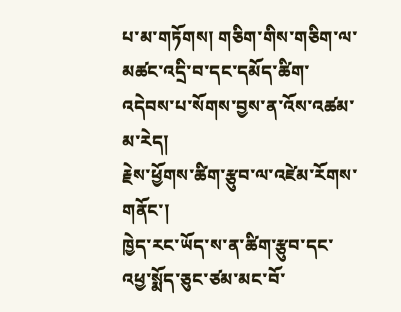པ་མ་གཏོགས། གཅིག་གིས་གཅིག་ལ་མཚང་འདྲི་བ་དང་དམོད་ཚིག་འདེབས་པ་སོགས་བྱས་ན་འོས་འཚམ་མ་རེད།
རྗེས་ཕྱོགས་ཚིག་རྩུབ་ལ་འཛེམ་རོགས་གནོང་།
ཁྱེད་རང་ཡོད་ས་ན་ཚིག་རྩུབ་དང་འཕྱ་སྨོད་ཅུང་ཙམ་མང་བོ་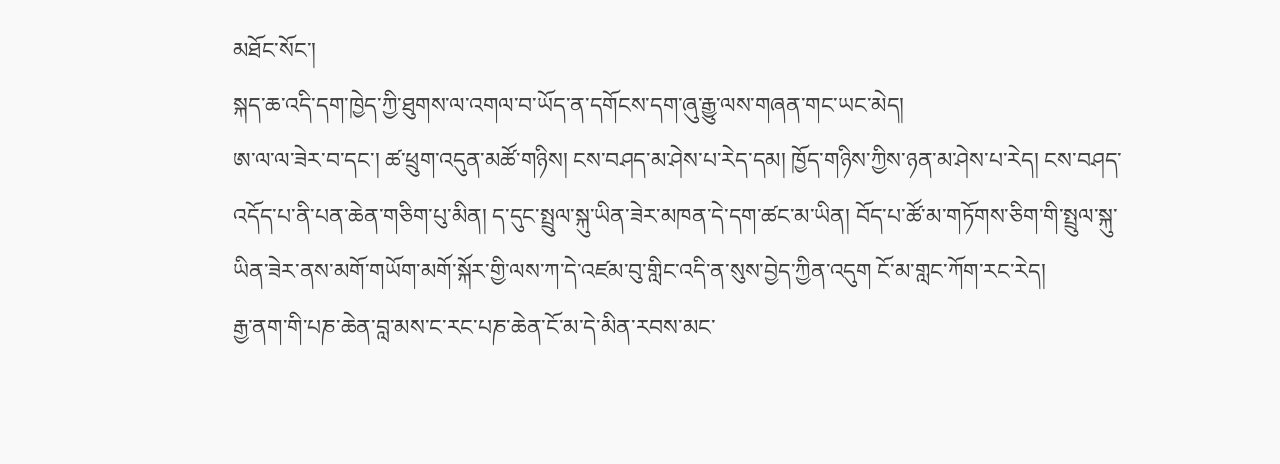མཐོང་སོང་།
སྐད་ཆ་འདི་དག་ཁྱེད་ཀྱི་ཐུགས་ལ་འགལ་བ་ཡོད་ན་དགོངས་དག་ཞུ་རྒྱུ་ལས་གཞན་གང་ཡང་མེད།
ཨ་ལ་ལ་ཟེར་བ་དང་། ཚ་ཕྲུག་འདུན་མཚོ་གཉིས། ངས་བཤད་མ་ཤེས་པ་རེད་དམ། ཁྱོད་གཉིས་ཀྱིས་ཉན་མ་ཤེས་པ་རེད། ངས་བཤད་འདོད་པ་ནི་པན་ཆེན་གཅིག་པུ་མིན། ད་དུང་སྤྲུལ་སྐུ་ཡིན་ཟེར་མཁན་དེ་དག་ཚང་མ་ཡིན། བོད་པ་ཚོ་མ་གཏོགས་ཅིག་གི་སྤྲུལ་སྐུ་ཡིན་ཟེར་ནས་མགོ་གཡོག་མགོ་སྐོར་གྱི་ལས་ཀ་དེ་འཛམ་བུ་གླིང་འདི་ན་སུས་བྱེད་ཀྱིན་འདུག ངོ་མ་གླང་ཀོག་རང་རེད།
རྒྱ་ནག་གི་པཎ་ཆེན་བླ་མས་ང་རང་པཎ་ཆེན་ངོ་མ་དེ་མིན་རབས་མང་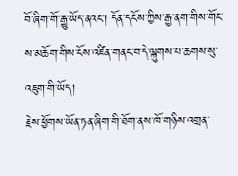བོ་ཞིག་གོ་རྒྱུ་ཡོད་ནའང་། དོན་དངོས་ཀྱིས་རྒྱ་ནག་གིས་གོང་ས་མཆོག་གིས་ངོས་འཛིན་གནང་བ་དེ་ལྐུགས་པ་ཆགས་སུ་འཇུག་གི་ཡོད།
རྗེས་ཕྱོགས་ཡོན་ཏན་ཞིག་གི་ཐོག་ནས་ཁོ་གཉིས་འགྲན་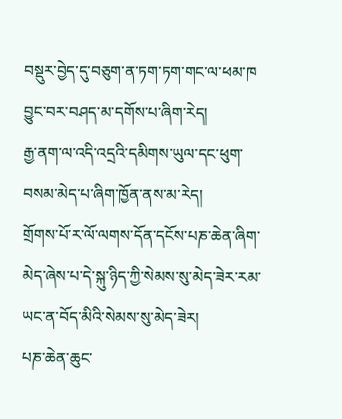བསྡུར་བྱེད་དུ་བཅུག་ན་ཏག་ཏག་གང་ལ་ཕམ་ཁ བྱུང་བར་བཤད་མ་དགོས་པ་ཞིག་རེད།
རྒྱ་ནག་ལ་འདི་འདྲའི་དམིགས་ཡུལ་དང་ཕུག་བསམ་མེད་པ་ཞིག་ཁྱོན་ནས་མ་རེད།
གྲོགས་པོ་ར་ལོ་ལགས་དོན་དངོས་པཎ་ཆེན་ཞིག་མེད་ཞེས་པ་དེ་སྐུ་ཉིད་ཀྱི་སེམས་སུ་མེད་ཟེར་རམ་ཡང་ན་བོད་མིའི་སེམས་སུ་མེད་ཟེར།
པཎ་ཆེན་ཆུང་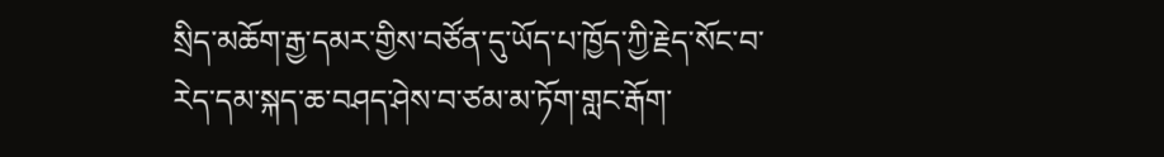སྲིད་མཆོག་རྒྱ་དམར་གྱིས་བཙོན་དུ་ཡོད་པ་ཁྱོད་ཀྱི་རྗེད་སོང་བ་
རེད་དམ་སྐད་ཆ་བཤད་ཤེས་བ་ཙམ་མ་ཏོག་གླང་རྒོག་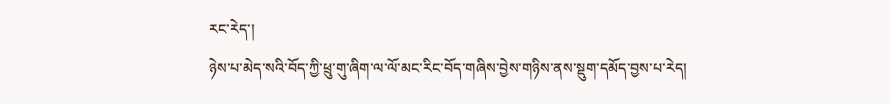རང་རེད་།
ཉེས་པ་མེད་སའི་བོད་ཀྱི་ཕྲུ་གུ་ཞིག་ལ་ལོ་མང་རིང་བོད་གཞིས་བྱེས་གཉིས་ནས་སྡུག་དམོད་བྱས་པ་རེད།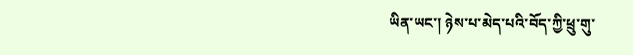ཡིན་ཡང་། ཉེས་པ་མེད་པའི་བོད་ཀྱི་ཕྲུ་གུ་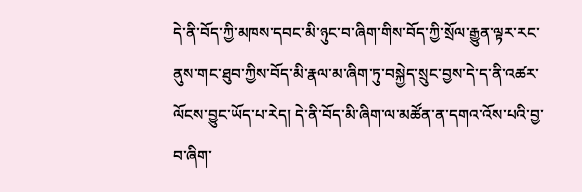དེ་ནི་བོད་ཀྱི་མཁས་དབང་མི་ཉུང་བ་ཞིག་གིས་བོད་ཀྱི་སྲོལ་རྒྱུན་ལྟར་རང་ནུས་གང་ཐུབ་ཀྱིས་བོད་མི་རྣལ་མ་ཞིག་ཏུ་བསྐྱེད་སྲུང་བྱས་དེ་ད་ནི་འཚར་ལོངས་བྱུང་ཡོད་པ་རེད། དེ་ནི་བོད་མི་ཞིག་ལ་མཚོན་ན་དགའ་འོས་པའི་བྱ་བ་ཞིག་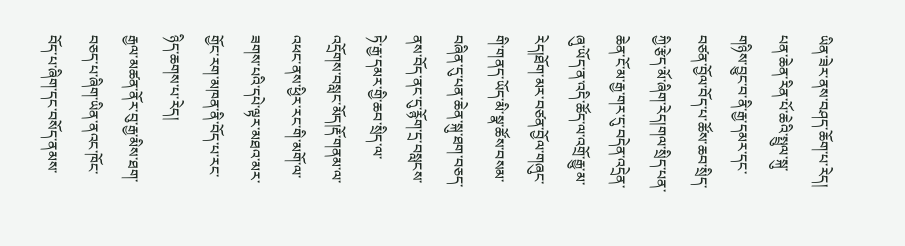ཡིན་ཟེར་ནས་བཤད་ཆོག་པ་རེད།
པན་ཆེན་རིན་པོ་ཆེའི་སྤྲུལ་སྐུ་གཉིས་བྱུང་བ་ནི་རྒྱ་དམར་དང་བཙན་བྱོལ་བོད་པ་ཚོས་ཆབ་སྲིད་ཀྱི་རྩེད་མོ་ཞིག་རེད།གལ་སྲིད་པན་ཆེན་ངོ་མ་རྒྱ་གར་དུ་བདེན་འདྲེན་ཞུ་ཡོད་ན་འདི་ཚོད་ལ་འགྲོ་རྒྱུ་མ་རེད།ཐོག་མར་བཙན་བྱོལ་གཞུང་གི་གནད་ཡོད་མི་སྣ་ཚོས་བསམ་བཞིན་དུ་པན་ཆེན་སྐུ་ཐག་བཅད་ནས་བོད་ནང་དུ་རྙོག་དྲ་བསླངས་ཏེ་རྒྱ་དམར་གྱི་ཆབ་སྲིད་ལ་འདྲོགས་བསླང་མོད།རྡོ་གནམ་ལ་འཕང་ནས་ཕྱིར་རང་གི་མགོ་ལ་ཟགས་པའི་དཔེ་ལྟར་མཐའ་མར་གྱོང་རག་མཁན་ནི་བོད་པ་རང་ཉིད་ཆགས་པ་རེད།
རྒྱལ་མཚན་ནོར་བུ་རྒྱ་མིས་ཐག་བཅད་པ་ཞིག་ཡིན་ནའང་ཁོང་བོད་པ་ཞིག་དང་བསོད་ནམས་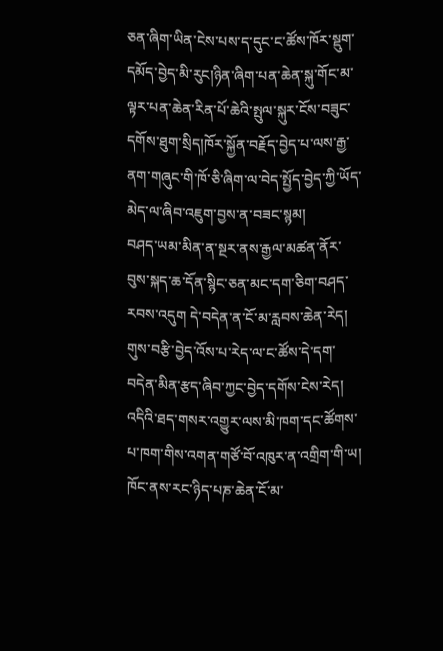ཅན་ཞིག་ཡིན་ངེས་པས་ད་དུང་ང་ཚོས་ཁོར་སྡུག་དམོད་བྱེད་མི་རུང།ཉིན་ཞིག་པན་ཆེན་སྐུ་གོང་མ་ལྟར་པན་ཆེན་རིན་པོ་ཆེའི་སྤུལ་སྐུར་ངོས་བཟུང་དགོས་ཐུག་སྲིད།ཁོར་སྐྱོན་བརྗོད་བྱེད་པ་ལས་རྒྱ་ནག་གཞུང་གི་ཁོ་ཅི་ཞིག་ལ་བེད་སྤྱོད་བྱེད་ཀྱི་ཡོད་མེད་ལ་ཞིབ་འཇུག་བྱས་ན་བཟང་སྙམ།
བཤད་ཡམ་མིན་ན་སྔར་ནས་རྒྱལ་མཚན་ནོར་བུས་སྐད་ཆ་དོན་སྙིང་ཅན་མང་དག་ཅིག་བཤད་རབས་འདུག དེ་བདེན་ན་ངོ་མ་རླབས་ཆེན་རེད། གུས་བརྩི་བྱེད་འོས་པ་རེད་ལ་ང་ཚོས་དེ་དག་བདེན་མིན་རྩད་ཞིབ་ཀྱང་བྱེད་དགོས་ངེས་རེད། འདིའི་ཐད་གསར་འགྱུར་ལས་མི་ཁག་དང་ཚོགས་པ་ཁག་གིས་འགན་གཙོ་བོ་འཁུར་ན་འགྲིག་གི་ཡ།
ཁོང་ནས་རང་ཉིད་པཎ་ཆེན་ངོ་མ་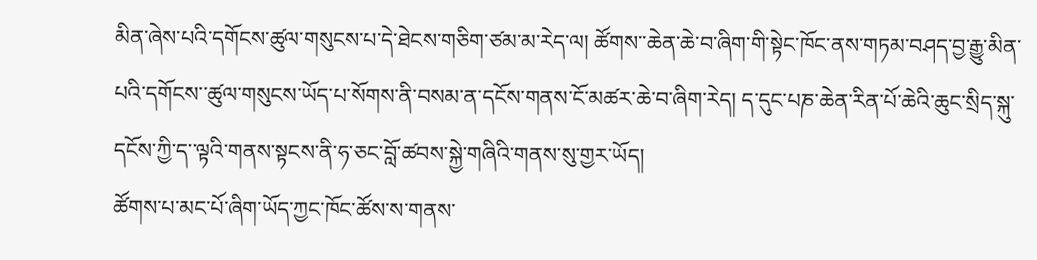མིན་ཞེས་པའི་དགོངས་ཚུལ་གསུངས་པ་དེ་ཐེངས་གཅིག་ཙམ་མ་རེད་ལ། ཚོགས་་ཆེན་ཆེ་བ་ཞིག་གི་སྟེང་ཁོང་ནས་གཏམ་བཤད་བྱ་རྒྱུ་མིན་པའི་དགོངས་་ཚུལ་གསུངས་ཡོད་པ་སོགས་ནི་བསམ་ན་དངོས་གནས་ངོ་མཚར་ཆེ་བ་ཞིག་རེད། ད་དུང་པཎ་ཆེན་རིན་པོ་ཆེའི་ཆུང་སྲིད་སྐུ་དངོས་ཀྱི་ད་་ལྟའི་གནས་སྟངས་ནི་ཧ་ཅང་བློ་ཚབས་སྐྱེ་གཞིའི་གནས་སུ་གྱར་ཡོད།
ཚོགས་པ་མང་པོ་ཞིག་ཡོད་ཀྱང་ཁོང་ཚོས་ས་གནས་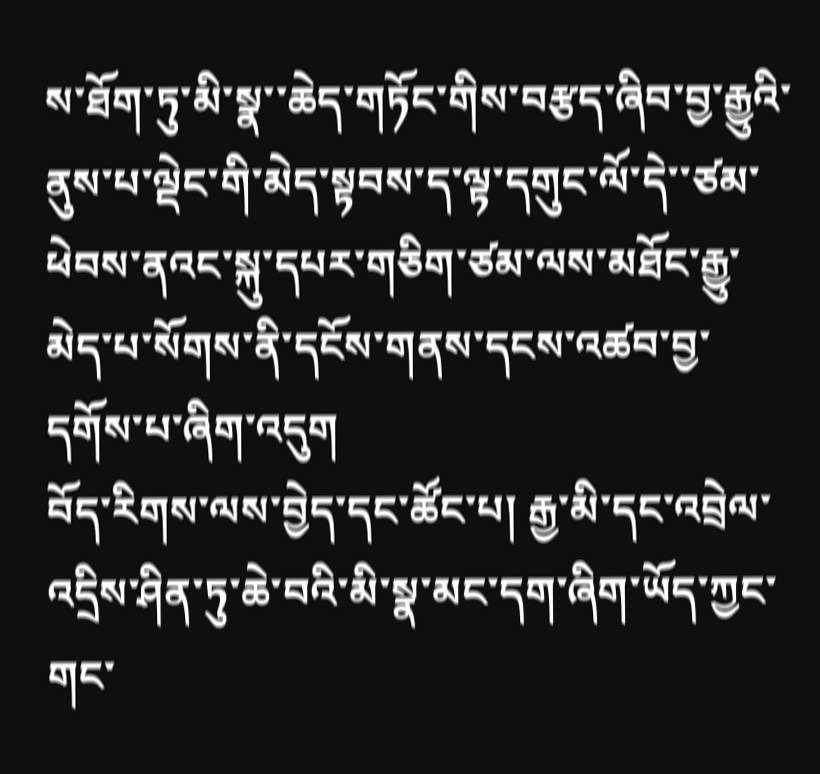ས་ཐོག་ཏུ་མི་སྣ་་ཆེད་གཏོང་གིས་བརྩད་ཞིབ་བྱ་རྒྱུའི་ནུས་པ་ལྡེང་གི་མེད་སྟབས་ད་ལྟ་དགུང་ལོ་དེ་་ཙམ་ཕེབས་ནའང་སྐུ་དཔར་གཅིག་ཙམ་ལས་མཐོང་རྒྱུ་མེད་པ་སོགས་ནི་དངོས་གནས་དངས་འཚབ་བྱ་དགོས་པ་ཞིག་འདུག
བོད་རིགས་ལས་བྱེད་དང་ཚོང་པ། རྒྱ་མི་དང་འབྲེལ་འདྲིས་ཤིན་ཏུ་ཆེ་བའི་མི་སྣ་མང་དག་ཞིག་ཡོད་ཀྱང་གང་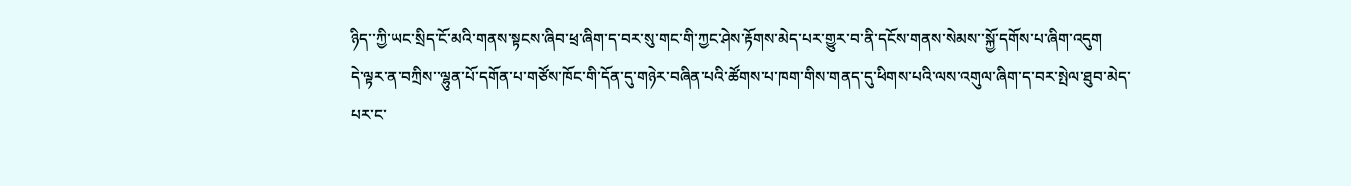ཉིད་་ཀྱི་ཡང་སྲིད་ངོ་མའི་གནས་སྟངས་ཞིབ་ཕྲ་ཞིག་ད་བར་སུ་གང་གི་ཀྱང་ཤེས་རྟོགས་མེད་པར་གྱུར་བ་ནི་དངོས་གནས་སེམས་་སྐྱོ་དགོས་པ་ཞིག་འདུག
དེ་ལྟར་ན་བཀྲིས་་ལྷུན་པོ་དགོན་པ་གཙོས་ཁོང་གི་དོན་དུ་གཉེར་བཞིན་པའི་ཚོགས་པ་ཁག་གིས་གནད་དུ་ཕིགས་པའི་ལས་འགུལ་ཞིག་ད་བར་སྤེལ་ཐུབ་མེད་པར་ང་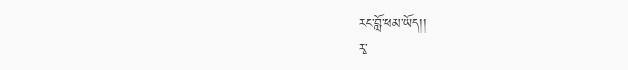རང་བློ་ཕམ་ཡོད།།
རྭ་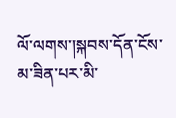ལོ་ལགས་།སྐབས་དོན་ངོས་མ་ཟིན་པར་མི་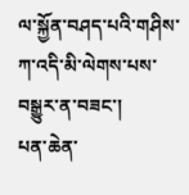ལ་སྐྱོན་བཤད་པའི་གཤིས་ཀ་འདི་མི་ལེགས་པས་བསྒྱུར་ན་བཟང་།
པན་ཆེན་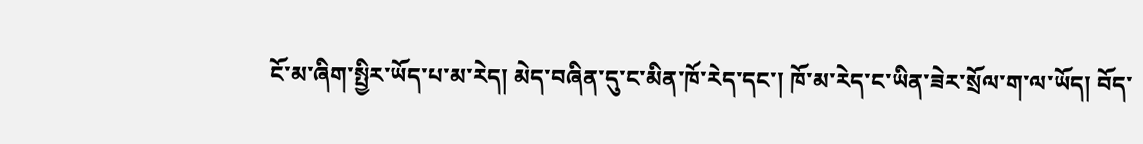ངོ་མ་ཞིག་སྤྱིར་ཡོད་པ་མ་རེད། མེད་བཞིན་དུ་ང་མིན་ཁོ་རེད་དང་། ཁོ་མ་རེད་ང་ཡིན་ཟེར་སྲོལ་ག་ལ་ཡོད། བོད་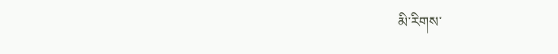མི་རིགས་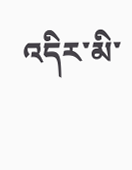འདིར་མི་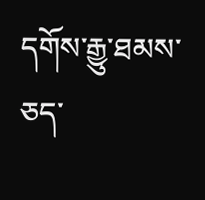དགོས་རྒྱུ་ཐམས་ཅད་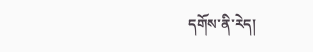དགོས་ནི་རེད།